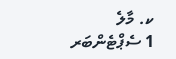ކ. މާލެ
1 ސެޕްޓެންބަރ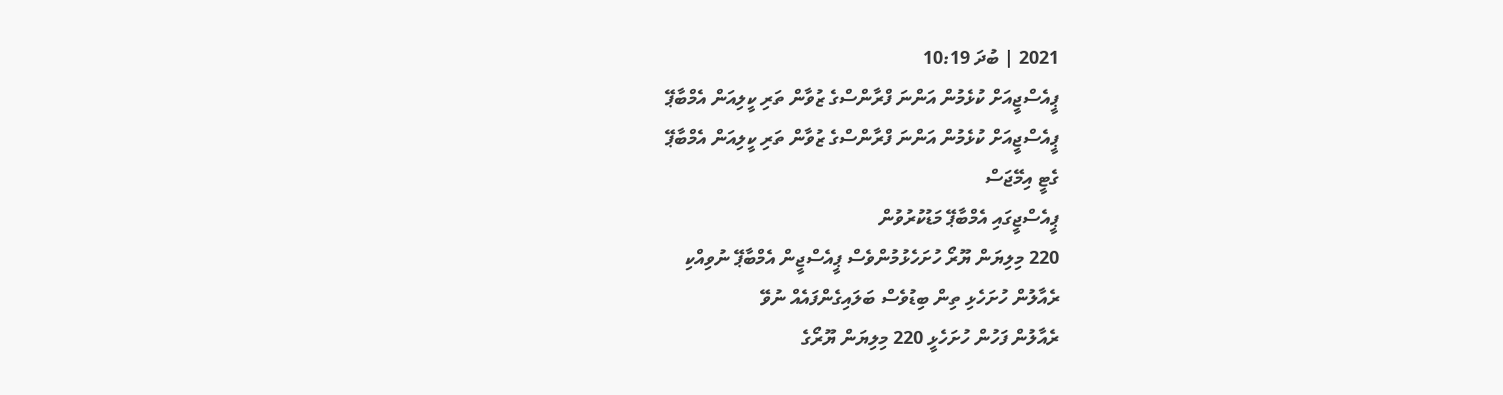2021 | ބުދަ 10:19
ޕީއެސްޖީއަށް ކުޅެމުން އަންނަ ފްރާންސްގެ ޒުވާން ތަރި ކީލިއަން އެމްބާޕޭ
ޕީއެސްޖީއަށް ކުޅެމުން އަންނަ ފްރާންސްގެ ޒުވާން ތަރި ކީލިއަން އެމްބާޕޭ
ގެޓީ އިމޭޖަސް
ޕީއެސްޖީގައި އެމްބާޕޭ މަޑުކުރުވުން
220 މިލިޔަން ޔޫރޯ ހުށަހެޅުމުންވެސް ޕީއެސްޖީން އެމްބާޕޭ ނުވިއްކި
ރެއާލުން ހުށަހެޅި ތިން ބިޑުވެސް ބަލައިގެންފައެއް ނުވޭ
ރެއާލުން ފަހުން ހުށަހެޅީ 220 މިލިޔަން ޔޫރޯގެ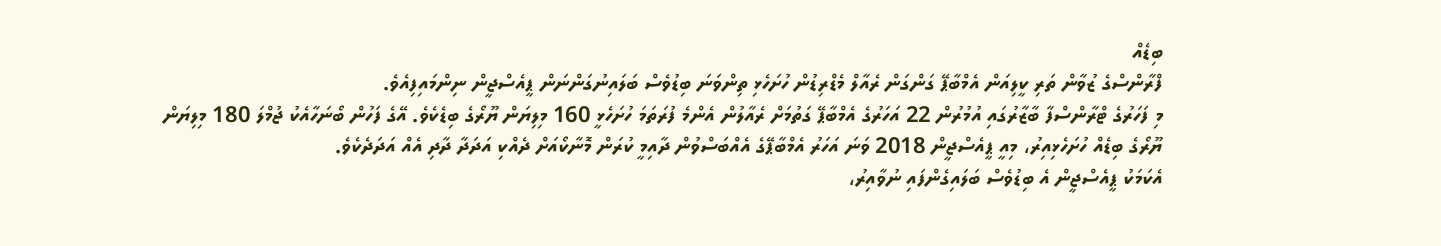ބިޑެއް
ފްރާންސްގެ ޒުވާން ތަރި ކީލިއަން އެމްބާޕޭ ގަންގަން ރެއާލް މެޑްރިޑުން ހުށަހެޅި ތިންވަނަ ބިޑުވެސް ބަލައިނުގަންނަން ޕީއެސްޖީން ނިންމައިފިއެވެ.
މި ފަހަރުގެ ޓްރާންސްފާ ބާޒާރުގައި އުމުރުން 22 އަހަރުގެ އެމްބާޕޭ ގަތުމަށް ރެއާލުން އެންމެ ފުރަތަމަ ހުށަހެޅީ 160 މިލިޔަން ޔޫރޯގެ ބިޑެކެވެ. އޭގެ ފަހުން ބޯނަހާއެކު ޖުމްލަ 180 މިލިޔަން ޔޫރޯގެ ބިޑެއް ހުށަހެޅިއިރު، މިއީ ޕީއެސްޖީން 2018 ވަނަ އަހަރު އެމްބާޕޭގެ އެއްބަސްވުން ދާއިމީ ކުރަން މޮނާކޯއަށް ދެއްކި އަދަދާ ދާދި އެއް އަދަދެކެވެ.
އެކަމަކު ޕީއެސްޖީން އެ ބިޑުވެސް ބަލައިގެންފައި ނުވާއިރު،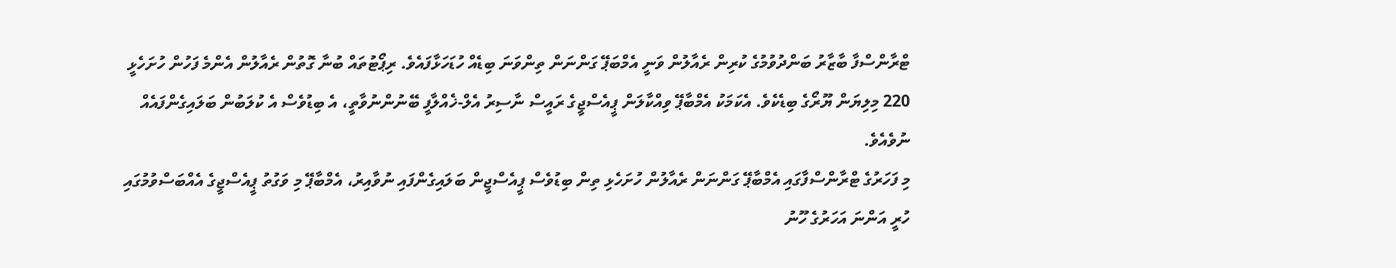ޓްރާންސްފާ ބާޒާރު ބަންދުވުމުގެ ކުރިން ރެއާލުން ވަނީ އެމްބަޕޭ ގަންނަން ތިންވަނަ ބިޑެއް ހުޑަހަޅާފައެވެ. ރިޕޯޓުތައް ބުނާ ގޮތުން ރެއާލުން އެންމެ ފަހުން ހުށަހެޅީ 220 މިލިޔަން ޔޫރޯގެ ބިޑެކެވެ. އެކަމަކު އެމްބާޕޭ ވިއްކާލަން ޕީއެސްޖީގެ ރައީސް ނާސިރު އެލް-ޚެއްލާފީ ބޭނުންނުވާތީ، އެ ބިޑުވެސް އެ ކުލަބުން ބަލައިގެންފައެއް ނުވެއެވެ.
މި ފަހަރުގެ ޓްރާންސްފާގައި އެމްބާޕޭ ގަންނަން ރެއާލުން ހުށަހެޅި ތިން ބިޑުވެސް ޕީއެސްޖީން ބަލައިގެންފައި ނުވާއިރު، އެމްބާޕޭ މި ވަގުތު ޕީއެސްޖީގެ އެއްބަސްވުމުގައި ހުރީ އަންނަ އަހަރުގެ ހޫނު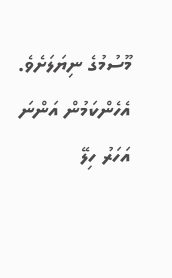މޫސުމުގެ ނިޔަލަށެވެ. އެހެންކަމުން އަންނަ އަހަރު ހިލޭ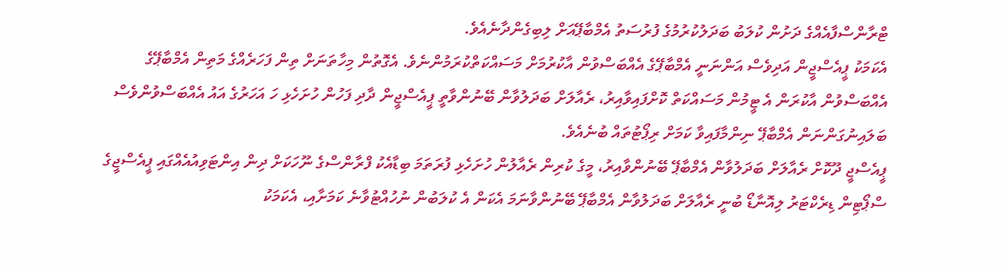ޓްރާންސްފާއެއްގެ ދަށުން ކުލަބު ބަދަލުކުރުމުގެ ފުރުސަތު އެމްބާޕޭއަށް ލިބިގެންދާނެއެވެ.
އެކަމަކު ޕީއެސްޖީން އަދިވެސް އަންނަނީ އެމްބާޕޭގެ އެއްބަސްވުން އާކުރުމަށް މަސައްކަތްކުރަމުންނެވެ. އެގޮތުން މިހާތަނަށް ތިން ފަހަރެއްގެ މަތިން އެމްބާޕޭގެ އެއްބަސްވުން އާކުރަން އެ ޓީމުން މަސައްކަތް ކޮށްފައިވާއިރު، ރެއާލަށް ބަދަލުވާން ބޭނުންވާތީ ޕީއެސްޖީން ދާދި ފަހުން ހުށަހެޅި ހަ އަހަރުގެ އައު އެއްބަސްވުންވެސް ބަލައިނުގަންނަން އެމްބާޕޭ ނިންމާފައިވާ ކަމަށް ރިޕޯޓުތައް ބުނެއެވެ.
ޕީއެސްޖީ ދޫކޮށް ރެއާލަށް ބަދަލުވާން އެމްބާޕޭ ބޭނުންވާއިރު، މީގެ ކުރިން ރެއާލުން ހުށަހެޅި ފުރަތަމަ ބިޑާއެކު ފްރާންސްގެ ނޫހަކަށް ދިން އިންޓަވިއުއެއްގައި ޕީއެސްޖީގެ ސްޕޯޓިން ޑިރެކްޓަރު ލިއޮނާޑޯ ބުނީ ރެއާލަށް ބަދަލުވާން އެމްބާޕޭ ބޭނުންވާނަމަ އެކަން އެ ކުލަބުން ނުހުއްޓުވާނެ ކަމަށާއި، އެކަމަކު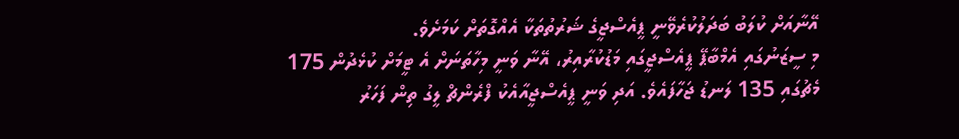އޭނާއަށް ކުލަބު ބަދަލުކުރެވޭނީ ޕީއެސްޖީގެ ޝަރުތުތަކާ އެއްގޮތަށް ކަމަށެވެ.
މި ސީޒަނުގައި އެމްބާޕޭ ޕީއެސްޖީގައި މަޑުކުރާއިރު، އޭނާ ވަނީ މިހާތަނަށް އެ ޓީމަށް ކުޅެދުން 175 މެޗުގައި 135 ލަނޑު ޖަހާފައެވެ. އަދި ވަނީ ޕީއެސްޖީއާއެކު ފްރެންޗް ލީގު ތިން ފަހަރު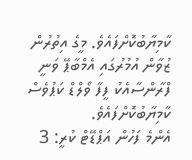ކާމިޔާބުކޮށްފައެވެ. މީގެ އިތުރުން ޒުވާން އުމުރުގައި އެމްބާޕޭ ވަނީ ފްރާންސާއެކު ފީފާ ވޯލްޑް ކަޕުވެސް ކާމިޔާބުކޮށްފައެވެ.
އެންމެ ފަހުން އަޕްޑޭޓް ކުރީ: 3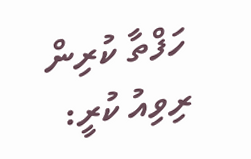ހަފްތާ ކުރިން
ރިވިއު ކުރީ: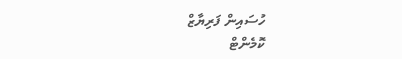ހުސައިން ފަރިޔާޒް
ކޮމެންޓް